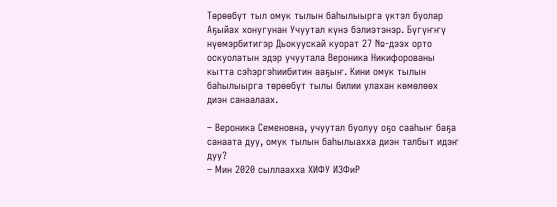Төрөөбүт тыл омук тылын баһылыырга үктэл буолар
Аҕыйах хонугунан Учуутал күнэ бэлиэтэнэр. Бүгүҥҥү нүөмэрбитигэр Дьокуускай куорат 27 №-дээх орто оскуолатын эдэр учуутала Вероника Никифорованы кытта сэһэргэһиибитин ааҕыҥ. Кини омук тылын баһылыырга төрөөбүт тылы билии улахан көмөлөөх диэн санаалаах.

– Вероника Семеновна, учуутал буолуу оҕо сааһыҥ баҕа санаата дуу, омук тылын баһылыахха диэн талбыт идэҥ дуу?
– Мин 2020 сыллаахха ХИФУ ИЗФиР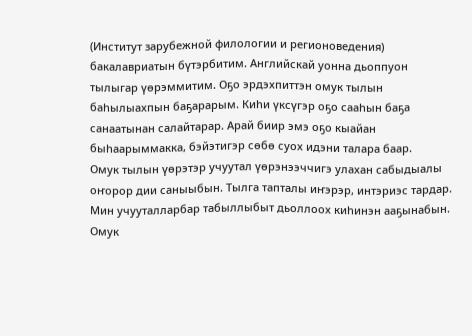(Институт зарубежной филологии и регионоведения) бакалавриатын бүтэрбитим. Английскай уонна дьоппуон тылыгар үөрэммитим. Оҕо эрдэхпиттэн омук тылын баһылыахпын баҕарарым. Киһи үксүгэр оҕо сааһын баҕа санаатынан салайтарар. Арай биир эмэ оҕо кыайан быһаарыммакка, бэйэтигэр сөбө суох идэни талара баар.
Омук тылын үөрэтэр учуутал үөрэнээччигэ улахан сабыдыалы оҥорор дии саныыбын. Тылга тапталы иҥэрэр, интэриэс тардар. Мин учууталларбар табыллыбыт дьоллоох киһинэн ааҕынабын. Омук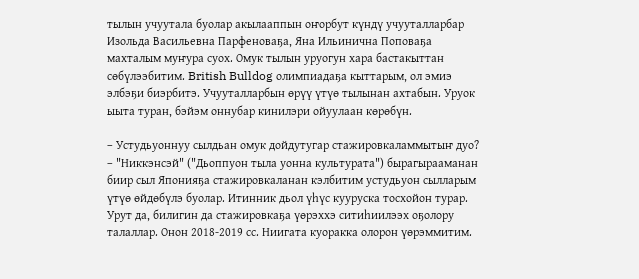тылын учуутала буолар акылааппын оҥорбут күндү учууталларбар Изольда Васильевна Парфеноваҕа, Яна Ильинична Поповаҕа махталым муҥура суох. Омук тылын уруогун хара бастакыттан сөбүлээбитим. British Bulldog олимпиадаҕа кыттарым, ол эмиэ элбэҕи биэрбитэ. Учууталларбын өрүү үтүө тылынан ахтабын. Уруок ыыта туран, бэйэм оннубар кинилэри ойуулаан көрөбүн.

– Устудьуоннуу сылдьан омук дойдутугар стажировкаламмытыҥ дуо?
– "Никкэнсэй" ("Дьоппуон тыла уонна культурата") бырагырааманан биир сыл Японияҕа стажировкаланан кэлбитим устудьуон сылларым үтүө өйдөбүлэ буолар. Итинник дьол үһүс кууруска тосхойон турар. Урут да, билигин да стажировкаҕа үөрэххэ ситиһиилээх оҕолору талаллар. Онон 2018-2019 сс. Ниигата куоракка олорон үөрэммитим.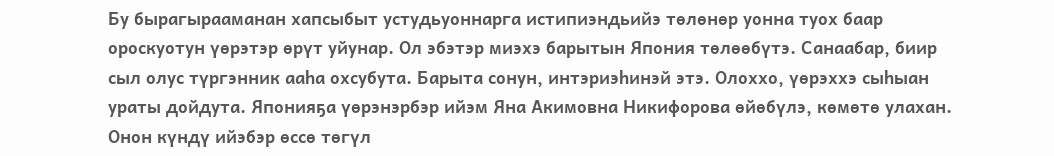Бу бырагырааманан хапсыбыт устудьуоннарга истипиэндьийэ төлөнөр уонна туох баар ороскуотун үөрэтэр өрүт уйунар. Ол эбэтэр миэхэ барытын Япония төлөөбүтэ. Санаабар, биир сыл олус түргэнник ааһа охсубута. Барыта сонун, интэриэһинэй этэ. Олоххо, үөрэххэ сыһыан ураты дойдута. Японияҕа үөрэнэрбэр ийэм Яна Акимовна Никифорова өйөбүлэ, көмөтө улахан. Онон күндү ийэбэр өссө төгүл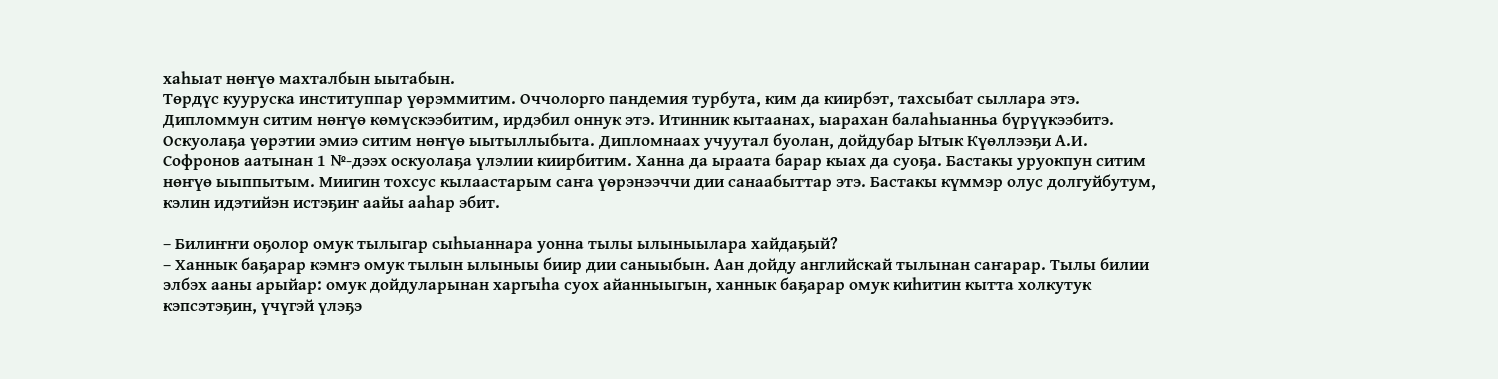хаһыат нөҥүө махталбын ыытабын.
Төрдүс кууруска институппар үөрэммитим. Оччолорго пандемия турбута, ким да киирбэт, тахсыбат сыллара этэ. Дипломмун ситим нөҥүө көмүскээбитим, ирдэбил оннук этэ. Итинник кытаанах, ыарахан балаһыанньа бүрүүкээбитэ. Оскуолаҕа үөрэтии эмиэ ситим нөҥүө ыытыллыбыта. Дипломнаах учуутал буолан, дойдубар Ытык Күөллээҕи А.И. Софронов аатынан 1 №-дээх оскуолаҕа үлэлии киирбитим. Ханна да ыраата барар кыах да суоҕа. Бастакы уруокпун ситим нөҥүө ыыппытым. Миигин тохсус кылаастарым саҥа үөрэнээччи дии санаабыттар этэ. Бастакы күммэр олус долгуйбутум, кэлин идэтийэн истэҕиҥ аайы ааһар эбит.

– Билиҥҥи оҕолор омук тылыгар сыһыаннара уонна тылы ылыныылара хайдаҕый?
– Ханнык баҕарар кэмҥэ омук тылын ылыныы биир дии саныыбын. Аан дойду английскай тылынан саҥарар. Тылы билии элбэх ааны арыйар: омук дойдуларынан харгыһа суох айанныыгын, ханнык баҕарар омук киһитин кытта холкутук кэпсэтэҕин, үчүгэй үлэҕэ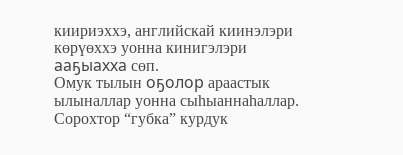киириэххэ, английскай киинэлэри көрүөххэ уонна кинигэлэри ааҕыахха сөп.
Омук тылын оҕолор араастык ылыналлар уонна сыһыаннаһаллар. Сорохтор “губка” курдук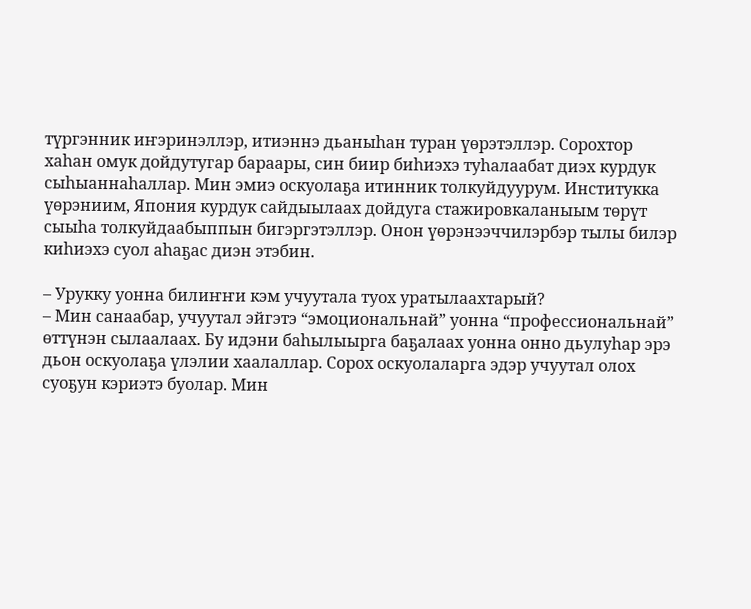түргэнник иҥэринэллэр, итиэннэ дьаныһан туран үөрэтэллэр. Сорохтор хаһан омук дойдутугар бараары, син биир биһиэхэ туһалаабат диэх курдук сыһыаннаһаллар. Мин эмиэ оскуолаҕа итинник толкуйдуурум. Институкка үөрэниим, Япония курдук сайдыылаах дойдуга стажировкаланыым төрүт сыыһа толкуйдаабыппын бигэргэтэллэр. Онон үөрэнээччилэрбэр тылы билэр киһиэхэ суол аһаҕас диэн этэбин.

– Урукку уонна билиҥҥи кэм учуутала туох уратылаахтарый?
– Мин санаабар, учуутал эйгэтэ “эмоциональнай” уонна “профессиональнай” өттүнэн сылаалаах. Бу идэни баһылыырга баҕалаах уонна онно дьулуһар эрэ дьон оскуолаҕа үлэлии хаалаллар. Сорох оскуолаларга эдэр учуутал олох суоҕун кэриэтэ буолар. Мин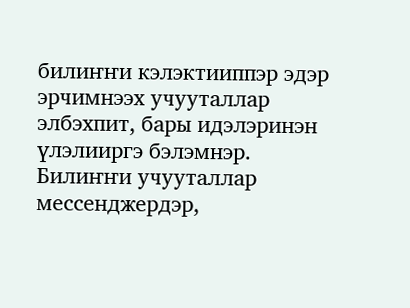билиҥҥи кэлэктииппэр эдэр эрчимнээх учууталлар элбэхпит, бары идэлэринэн үлэлииргэ бэлэмнэр.
Билиҥҥи учууталлар мессенджердэр,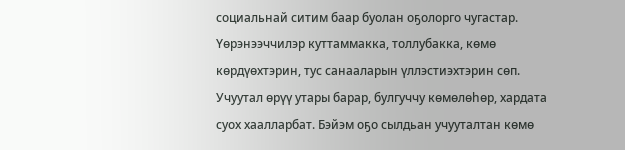социальнай ситим баар буолан оҕолорго чугастар. Үөрэнээччилэр куттаммакка, толлубакка, көмө көрдүөхтэрин, тус санааларын үллэстиэхтэрин сөп. Учуутал өрүү утары барар, булгуччу көмөлөһөр, хардата суох хаалларбат. Бэйэм оҕо сылдьан учууталтан көмө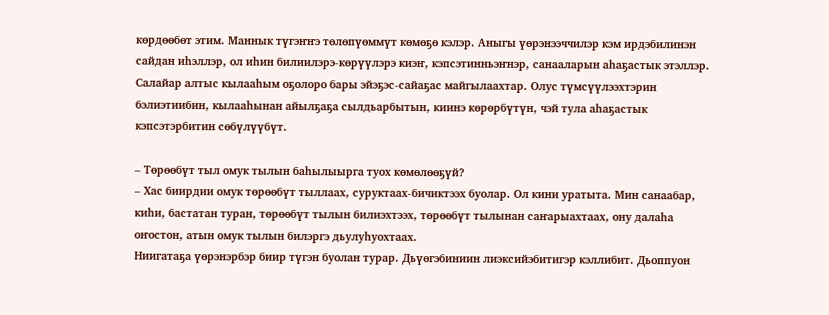көрдөөбөт этим. Маннык түгэҥҥэ төлөпүөммүт көмөҕө кэлэр. Аныгы үөрэнээччилэр кэм ирдэбилинэн сайдан иһэллэр, ол иһин билиилэрэ-көрүүлэрэ киэҥ, кэпсэтинньэҥнэр, санааларын аһаҕастык этэллэр. Салайар алтыс кылааһым оҕолоро бары эйэҕэс-сайаҕас майгылаахтар. Олус түмсүүлээхтэрин бэлиэтиибин, кылааһынан айылҕаҕа сылдьарбытын, киинэ көрөрбүтүн, чэй тула аһаҕастык кэпсэтэрбитин сөбүлүүбүт.

– Төрөөбүт тыл омук тылын баһылыырга туох көмөлөөҕүй?
– Хас биирдии омук төрөөбүт тыллаах, суруктаах-бичиктээх буолар. Ол кини уратыта. Мин санаабар, киһи, бастатан туран, төрөөбүт тылын билиэхтээх, төрөөбүт тылынан саҥарыахтаах, ону далаһа оҥостон, атын омук тылын билэргэ дьулуһуохтаах.
Ниигатаҕа үөрэнэрбэр биир түгэн буолан турар. Дьүөгэбиниин лиэксийэбитигэр кэллибит. Дьоппуон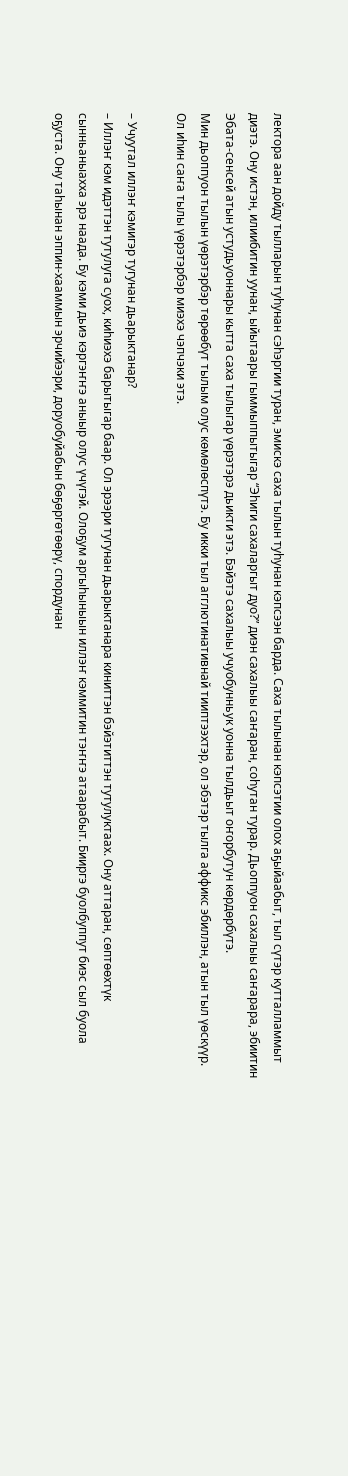лектора аан дойду тылларын туһунан сэһэргии туран, эмискэ саха тылын туһунан кэпсээн барда. Саха тылынан кэпсэтии олох аҕыйаабыт, тыл сүтэр кутталламмыт диэтэ. Ону истэн, илиибитин уунан, ыйытаары гыммыппытыгар “Эһиги сахаларгыт дуо?” диэн сахалыы саҥаран, соһутан турар. Дьоппуон сахалыы саҥарара, эбиитин Эбата-сенсей атын устудьуоннары кытта саха тылыгар үөрэтэрэ дьикти этэ. Бэйэтэ сахалыы учуобунньук уонна тылдьыт оҥорбутун көрдөрбүтэ.
Мин дьоппуон тылын үөрэтэрбэр төрөөбүт тылым олус көмөлөспүтэ. Бу икки тыл агглютинативнай тииптээхтэр, ол эбэтэр тылга аффикс эбиллэн, атын тыл үөскүүр. Ол иһин саҥа тылы үөрэтэрбэр миэхэ чэпчэки этэ.

– Учуутал иллэҥ кэмигэр тугунан дьарыктанар?
– Иллэҥ кэм идэттэн тутулуга суох, киһиэхэ барытыгар баар. Ол эрээри тугунан дьарыктанара киниттэн бэйэтиттэн тутулуктаах. Ону аттаран, сөптөөхтүк сынньаныахха эрэ наада. Бу кэми дьиэ кэргэҥҥэ аныыр олус үчүгэй. Олоҕум аргыһыныын иллэҥ кэммитин тэҥҥэ атаарабыт. Бииргэ буолбуппут биэс сыл буола оҕуста. Ону таһынан эппин-хааммын эрчийээри, доруобуйабын бөҕөргөтөөрү, спордунан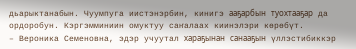дьарыктанабын. Чуумпуга иистэнэрбин, кинигэ ааҕарбын туохтааҕар да ордоробун. Кэргэмминиин омуктуу саҥалаах киинэлэри көрөбүт.
– Вероника Семеновна, эдэр учуутал хараҕынан санааҕын үллэстибиккэр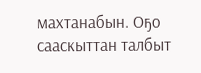махтанабын. Оҕо сааскыттан талбыт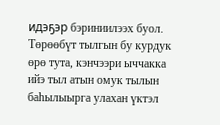идэҕэр бэриниилээх буол. Төрөөбүт тылгын бу курдук өрө тута, кэнчээри ыччакка ийэ тыл атын омук тылын баһылыырга улахан үктэл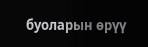буоларын өрүү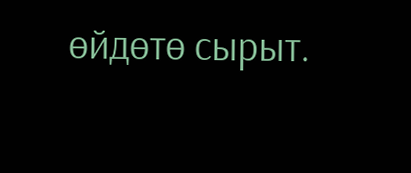өйдөтө сырыт.